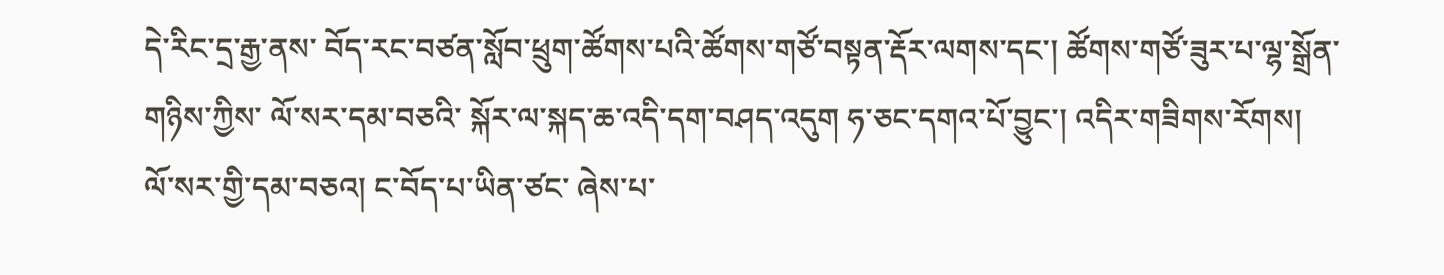དེ་རིང་དྲ་རྒྱ་ནས་ བོད་རང་བཙན་སློབ་ཕྲུག་ཚོགས་པའི་ཚོགས་གཙོ་བསྟན་རྡོར་ལགས་དང་། ཚོགས་གཙོ་ཟུར་པ་ལྷ་སྒྲོན་གཉིས་ཀྱིས་ ལོ་སར་དམ་བཅའི་ སྐོར་ལ་སྐད་ཆ་འདི་དག་བཤད་འདུག ཧ་ཅང་དགའ་པོ་བྱུང་། འདིར་གཟིགས་རོགས།
ལོ་སར་གྱི་དམ་བཅའ། ང་བོད་པ་ཡིན་ཙང་ ཞེས་པ་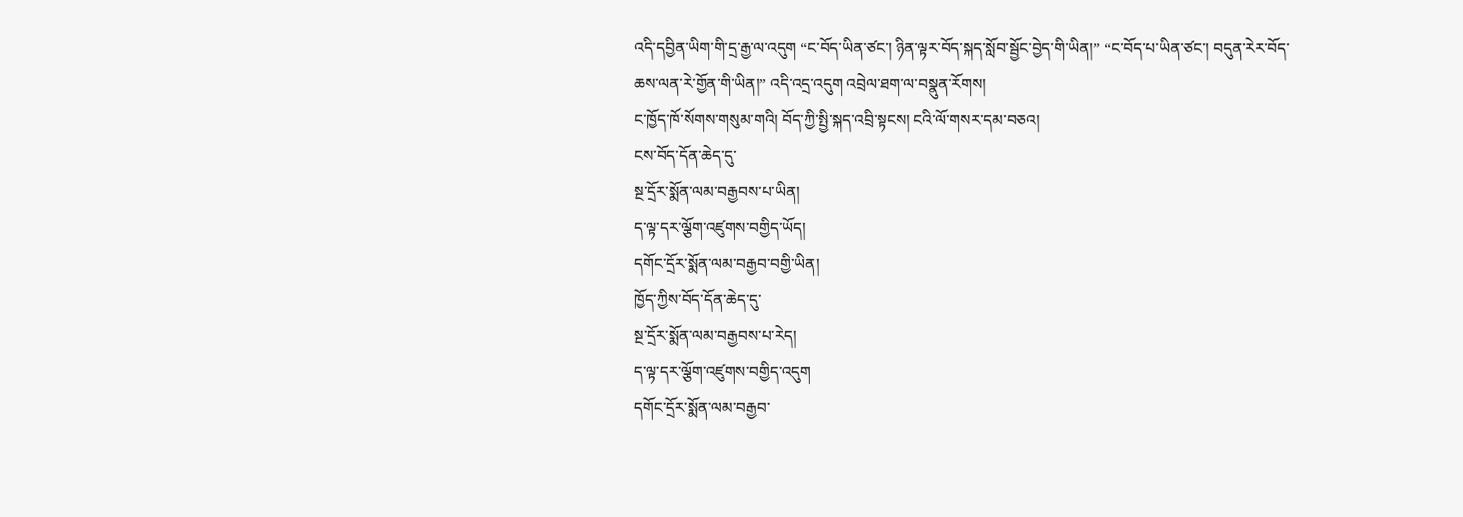འདི་དབྱིན་ཡིག་གི་དྲ་རྒྱ་ལ་འདུག “ང་བོད་ཡིན་ཙང་། ཉིན་ལྟར་བོད་སྐད་སློབ་སྦྱོང་བྱེད་གི་ཡིན།” “ང་བོད་པ་ཡིན་ཙང་། བདུན་རེར་བོད་ཆས་ལན་རེ་གྱོན་གི་ཡིན།” འདི་འདྲ་འདུག འབྲེལ་ཐག་ལ་བསྣུན་རོགས།
ང་ཁྱོད་ཁོ་སོགས་གསུམ་གའི། བོད་ཀྱི་སྤྱི་སྐད་འབྲི་སྟངས། ངའི་ལོ་གསར་དམ་བཅའ།
ངས་བོད་དོན་ཆེད་དུ་
སྔ་དྲོར་སྨོན་ལམ་བརྒྱབས་པ་ཡིན།
ད་ལྟ་དར་ལྕོག་འཛུགས་བགྱིད་ཡོད།
དགོང་དྲོར་སྨོན་ལམ་བརྒྱབ་བགྱི་ཡིན།
ཁྱོད་ཀྱིས་བོད་དོན་ཆེད་དུ་
སྔ་དྲོར་སྨོན་ལམ་བརྒྱབས་པ་རེད།
ད་ལྟ་དར་ལྕོག་འཛུགས་བགྱིད་འདུག
དགོང་དྲོར་སྨོན་ལམ་བརྒྱབ་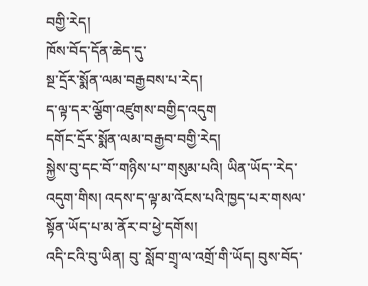བགྱི་རེད།
ཁོས་བོད་དོན་ཆེད་དུ་
སྔ་དྲོར་སྨོན་ལམ་བརྒྱབས་པ་རེད།
ད་ལྟ་དར་ལྕོག་འཛུགས་བགྱིད་འདུག
དགོང་དྲོར་སྨོན་ལམ་བརྒྱབ་བགྱི་རེད།
སྐྱེས་བུ་དང་བོ་་གཉིས་པ་་གསུམ་པའི། ཡིན་ཡོད་་རེད་འདུག་གིས། འདས་ད་ལྟ་མ་འོངས་པའི་ཁྱད་པར་གསལ་སྟོན་ཡོད་པ་མ་ནོར་བ་ཕྱེ་དགོས།
འདི་ངའི་བུ་ཡིན། བུ་ སློབ་གྲྭ་ལ་འགྲོ་གི་ཡོད། བུས་བོད་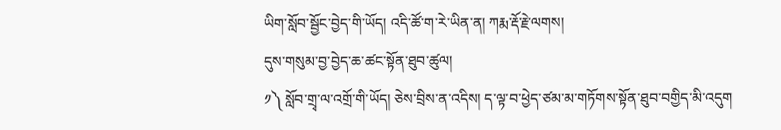ཡིག་སློབ་སྦྱོང་བྱེད་གི་ཡོད། འདི་ཚོ་ག་རེ་ཡིན་ན། ཀརྨ་རྡོ་རྗེ་ལགས།
དུས་གསུམ་བྱ་བྱེད་ཆ་ཚང་སྟོན་ཐུབ་ཚུལ།
༡༽ སློབ་གྲྭ་ལ་འགྲོ་གི་ཡོད། ཅེས་བྲིས་ན་འདིས། ད་ལྟ་བ་ཕྱེད་ཙམ་མ་གཏོགས་སྟོན་ཐུབ་བགྱིད་མི་འདུག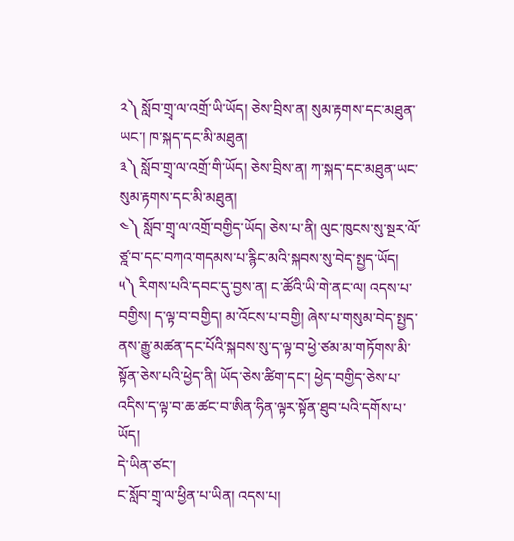༢༽ སློབ་གྲྭ་ལ་འགྲོ་ཡི་ཡོད། ཅེས་བྲིས་ན། སུམ་རྟགས་དང་མཐུན་ཡང་། ཁ་སྐད་དང་མི་མཐུན།
༣༽ སློབ་གྲྭ་ལ་འགྲོ་གི་ཡོད། ཅེས་བྲིས་ན། ཀ་སྐད་དང་མཐུན་ཡང་སུམ་རྟགས་དང་མི་མཐུན།
༤༽ སློབ་གྲྭ་ལ་འགྲོ་བགྱིད་ཡོད། ཅེས་པ་ནི། ལུང་ཁུངས་སུ་སྔར་ལོ་ཙྰ་བ་དང་བཀའ་གདམས་པ་རྙིང་མའི་སྐབས་སུ་བེད་སྤྱད་ཡོད།
༥༽ རིགས་པའི་དབང་དུ་བྱས་ན། ང་ཚོའི་ཡི་གེ་ནང་ལ། འདས་པ་བགྱིས། ད་ལྟ་བ་བགྱིད། མ་འོངས་པ་བགྱི། ཞེས་པ་གསུམ་བེད་སྤྱད་ནས་རྒྱུ་མཚན་དང་པོའི་སྐབས་སུ་ད་ལྟ་བ་ཕྱེ་ཙམ་མ་གཏོགས་མི་སྟོན་ཅེས་པའི་ཕྱེད་ནི། ཡོད་ཅེས་ཚིག་དང་། ཕྱེད་བགྱིད་ཅེས་པ་འདིས་ད་ལྟ་བ་ཆ་ཚང་བ་ཨིན་ཧིན་ལྟར་སྟོན་ཐུབ་པའི་དགོས་པ་ཡོད།
དེ་ཡིན་ཙང་།
ང་སློབ་གྲྭ་ལ་ཕྱིན་པ་ཡིན། འདས་པ།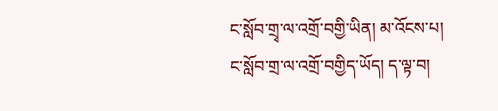ང་སློབ་གྲྭ་ལ་འགྲོ་བགྱི་ཡིན། མ་འོངས་པ།
ང་སློབ་གྲ་ལ་འགྲོ་བགྱིད་ཡོད། ད་ལྟ་བ།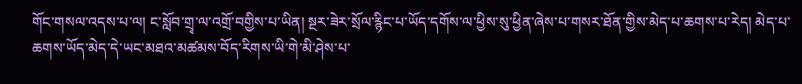གོང་གསལ་འདས་པ་ལ། ང་སློབ་གྲྭ་ལ་འགྲོ་བགྱིས་པ་ཡིན། སྔར་ཟེར་སྲོལ་རྙིང་པ་ཡོད་དགོས་ལ་ཕྱིས་སུ་ཕྱིན་ཞེས་པ་གསར་ཐོན་གྱིས་མེད་པ་ཆགས་པ་རེད། མེད་པ་ཆགས་ཡོད་མེད་དེ་ཡང་མཐའ་མཚམས་བོད་རིགས་ཡི་གེ་མི་ཤེས་པ་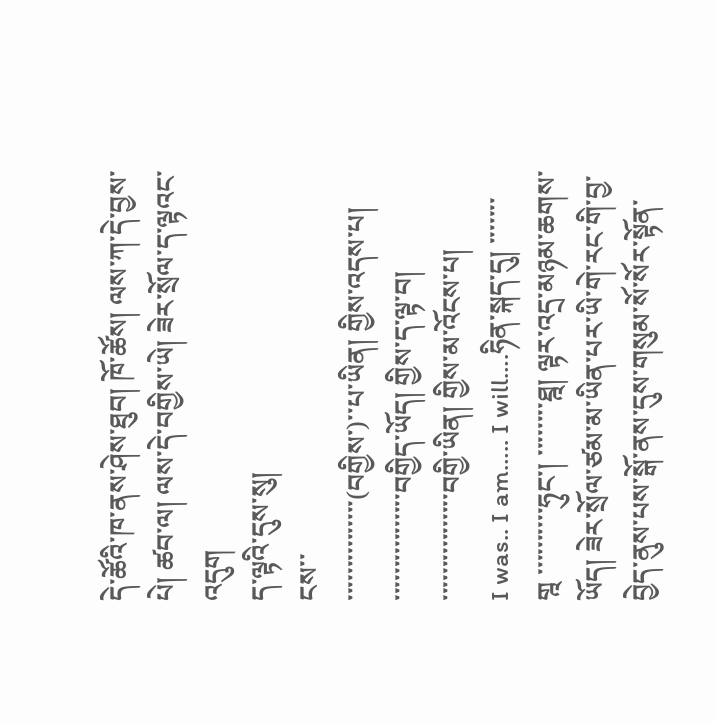དེ་ཚོའི་ཁ་ནས་ཤེས་ཐུབ། ཁོ་ཚོས། ལས་ཀ་དེ་བྱས་པེ། ཚབ་ལ། ལས་དེ་བགྱིས་ཡེ། ཟེར་སྲོལ་ད་ལྟའང་འདུག
ད་ལྟའི་དུས་སུ།
ངས་་
་་་་་་་་་་་་་་་(བགྱིས་)་་པ་ཡིན། གྱིས་འདས་པ།
་་་་་་་་་་་་་་་་བགྱིད་ཡོད། གྱིས་ད་ལྟ་བ།
་་་་་་་་་་་་་་་་བགྱི་ཡིན། གྱིས་མ་འོངས་པ།
I was.. I am….. I will….ཧིན་སྐད་དུ། ་་་་་་་གྰ ་་་་་་་་་་ཧུང་། ་་་་་་་་ཐྰ། ལྟར་འདྲ་མཉམ་ཆགས་ཡོད། ཟེར་སྲོལ་ཙམ་མ་ཡིན་པར་ཡི་གེ་རང་གི་བྱ་བྱེད་ནུས་པས་སྒོ་ནས་དུས་གསུམ་སོ་སོར་སྟོན་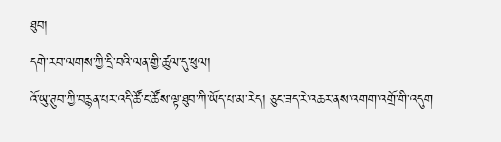ཐུབ།
དགེ་རབ་ལགས་ཀྱི་དྲི་བའི་ལན་གྱི་ཚུལ་དུ་ཕུལ།
འོ་ཡུ་ཊུབ་ཀྱི་བརྙན་པར་འདི་ཚོ་ང་ཚོས་ལྟ་ཐུབ་ཀི་ཡོད་པ་མ་རེད། ཅུང་ཟད་རེ་འཆར་ནས་འགག་འགྲོ་གི་འདུག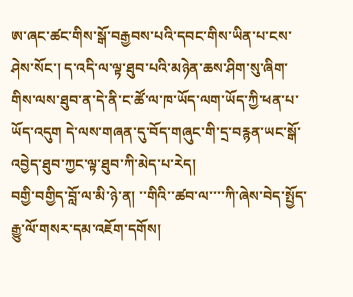ཨ་ཞང་ཚང་གིས་སྒོ་བརྒྱབས་པའི་དབང་གིས་ཡིན་པ་ངས་ཤེས་སོང་། ད་འདི་ལ་ལྟ་ཐུབ་པའི་མཉེན་ཆས་ཤིག་སུ་ཞིག་གིས་ལས་ཐུབ་ན་དེ་ནི་ང་ཚོ་ལ་ཁ་ཡོད་ལག་ཡོད་ཀྱི་ཕན་པ་ཡོད་འདུག དེ་ལས་གཞན་དུ་བོད་གཞུང་གི་དྲ་བརྙན་ཡང་སྒོ་འབྱེད་ཐུབ་ཀྱང་ལྟ་ཐུབ་ཀི་མེད་པ་རེད།
བགྱི་བགྱིད་བློ་ལ་མི་ཉེ་ན། ་་གིའི་་ཚབ་ལ་་་་ཀི་ཞེས་བེད་སྤྱོད་རྒྱུ་ལོ་གསར་དམ་འཇོག་དགོས།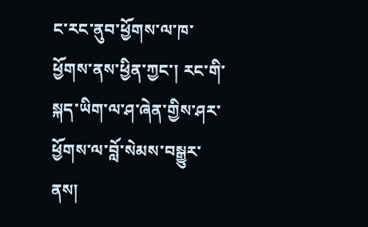ང་རང་ནུབ་ཕྱོགས་ལ་ཁ་ཕྱོགས་ནས་ཕྱིན་ཀྱང་། རང་གི་སྐད་ཡིག་ལ་ཤ་ཞེན་གྱིས་ཤར་ཕྱོགས་ལ་བློ་སེམས་བསྒྱུར་ནས།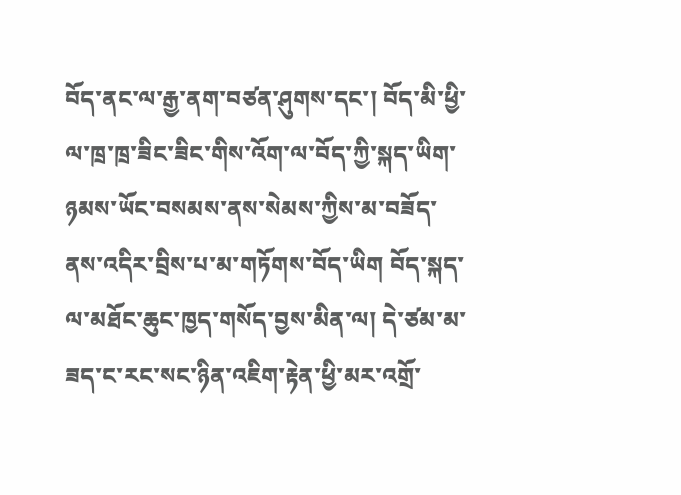བོད་ནང་ལ་རྒྱ་ནག་བཙན་ཤུགས་དང་། བོད་མི་ཕྱི་ལ་ཁྲ་ཁྲ་ཟིང་ཟིང་གིས་འོག་ལ་བོད་ཀྱི་སྐད་ཡིག་ཉམས་ཡོང་བསམས་ནས་སེམས་ཀྱིས་མ་བཟོད་ནས་འདིར་བྲིས་པ་མ་གཏོགས་བོད་ཡིག བོད་སྐད་ལ་མཐོང་ཆུང་ཁྱད་གསོད་བྱས་མིན་ལ། དེ་ཙམ་མ་ཟད་ང་རང་སང་ཉིན་འཇིག་རྟེན་ཕྱི་མར་འགྲོ་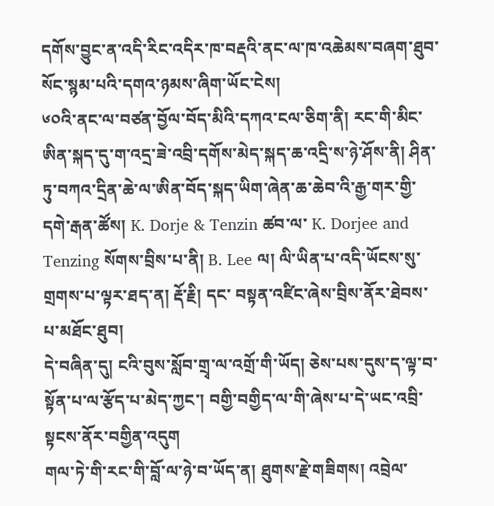དགོས་བྱུང་ན་འདི་རིང་འདིར་ཁ་བརྡའི་ནང་ལ་ཁ་འཆེམས་བཞག་ཐུབ་སོང་སྙམ་པའི་དགའ་ཉམས་ཞིག་ཡོང་ངེས།
༦༠འི་ནང་ལ་བཙན་བྱོལ་བོད་མིའི་དཀའ་ངལ་ཅིག་ནི། རང་གི་མིང་ཨིན་སྐད་དུ་ག་འདྲ་ཟེ་འབྲི་དགོས་མེད་སྐད་ཆ་འདྲི་ས་ཉེ་ཤོས་ནི། ཤིན་ཏུ་བཀའ་དྲིན་ཆེ་ལ་ཨིན་བོད་སྐད་ཡིག་ཞེན་ཆ་ཆེབ་འི་རྒྱ་གར་གྱི་དགེ་རྒན་ཚོས། K. Dorje & Tenzin ཚབ་ལ་ K. Dorjee and Tenzing སོགས་བྲིས་པ་ནི། B. Lee ལ། ལི་ཡིན་པ་འདི་ཡོངས་སུ་གྲགས་པ་ལྟར་ཐད་ན། རྡོ་རྗི། དང་ བསྟན་འཛིང་ཞེས་བྲིས་ནོར་ཐེབས་པ་མཐོང་ཐུབ།
དེ་བཞིན་དུ། ངའི་བུས་སློབ་གྲྭ་ལ་འགྲོ་གི་ཡོད། ཅེས་པས་དུས་ད་ལྟ་བ་སྟོན་པ་ལ་རྩོད་པ་མེད་ཀྱང་། བགྱི་བགྱིད་ལ་གི་ཞེས་པ་དེ་ཡང་འབྲི་སྟངས་ནོར་བགྱིན་འདུག
གལ་ཏེ་གི་རང་གི་བློ་ལ་ཉེ་བ་ཡོད་ན། ཐུགས་རྗེ་གཟིགས། འབྲེལ་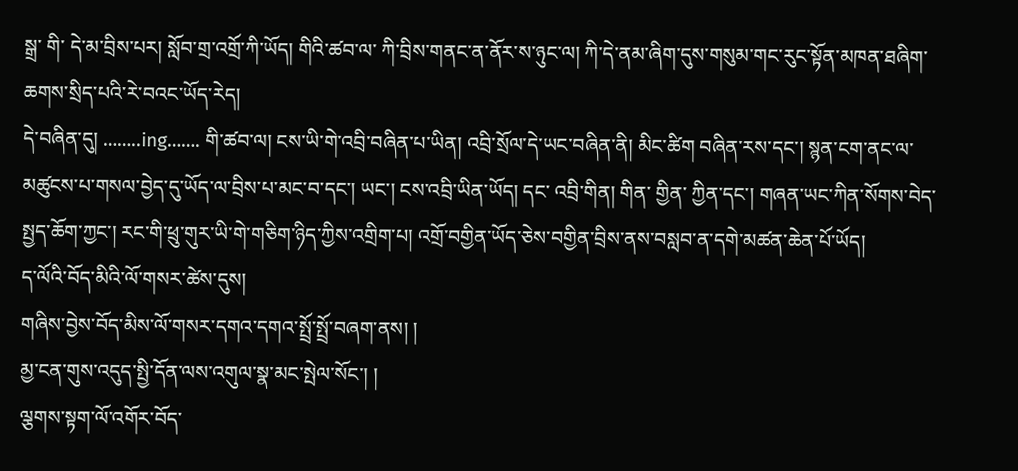སྒྲ་ གི་ དེ་མ་བྲིས་པར། སློབ་གྲ་འགྲོ་ཀི་ཡོད། གིའི་ཚབ་ལ་ ཀི་བྲིས་གནང་ན་ནོར་ས་ཉུང་ལ། ཀི་དེ་ནམ་ཞིག་དུས་གསུམ་གང་རུང་སྟོན་མཁན་ཐཞིག་ཆགས་སྲིད་པའི་རེ་བའང་ཡོད་རེད།
དེ་བཞིན་དུ། ……..ing……. གི་ཚབ་ལ། ངས་ཡི་གེ་འབྲི་བཞིན་པ་ཡིན། འབྲི་སྲོལ་དེ་ཡང་བཞིན་ནི། མིང་ཚིག བཞིན་རས་དང་། སྙན་ངག་ནང་ལ་མཚུངས་པ་གསལ་བྱེད་དུ་ཡོད་ལ་བྲིས་པ་མང་བ་དང་། ཡང་། ངས་འབྲི་ཡིན་ཡོད། དང་ འབྲི་གིན། གིན་ གྱིན་ ཀྱིན་དང་། གཞན་ཡང་ཀིན་སོགས་བེད་སྤྱད་ཆོག་ཀྱང་། རང་གི་ཕྲུ་གུར་ཡི་གེ་གཅིག་ཉིད་ཀྱིས་འགྲིག་པ། འགྲོ་བགྱིན་ཡོད་ཅེས་བགྱིན་བྲིས་ནས་བསླབ་ན་དགེ་མཚན་ཆེན་པོ་ཡོད།
ད་ལོའི་བོད་མིའི་ལོ་གསར་ཚེས་དུས།
གཞིས་བྱེས་བོད་མིས་ལོ་གསར་དགའ་དགའ་སྤྲོ་སྤྲོ་བཞག་ནས། །
མྱ་ངན་གུས་འདུད་སྤྱི་དོན་ལས་འགུལ་སྣ་མང་སྤེལ་སོང་། །
ལྕགས་སྟག་ལོ་འགོར་བོད་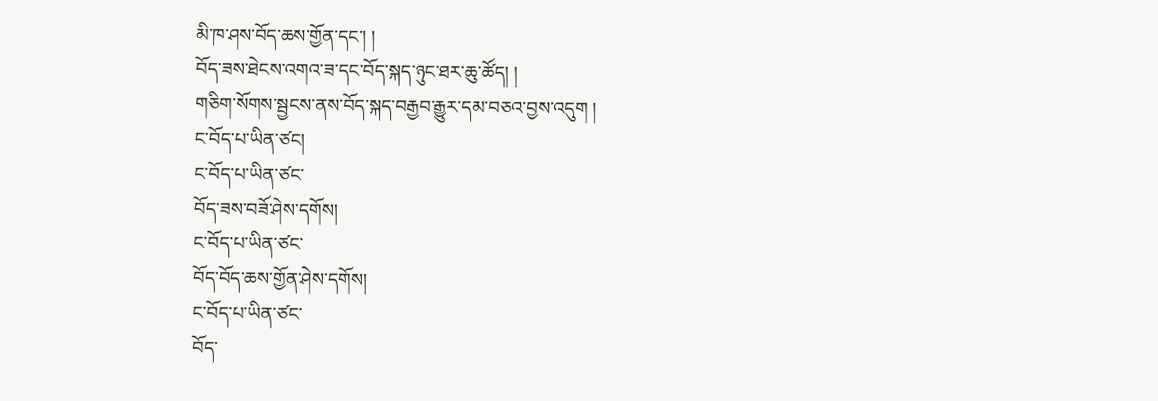མི་ཁ་ཤས་བོད་ཆས་གྱོན་དང་། །
བོད་ཟས་ཐེངས་འགའ་ཟ་དང་བོད་སྐད་ཉུང་ཐར་ཆུ་ཚོད། །
གཅིག་སོགས་སྦྱངས་ནས་བོད་སྐད་བརྒྱབ་རྒྱུར་དམ་བཅའ་བྱས་འདུག །
ང་བོད་པ་ཡིན་ཙང།
ང་བོད་པ་ཡིན་ཙང་
བོད་ཟས་བཟོ་ཤེས་དགོས།
ང་བོད་པ་ཡིན་ཙང་
བོད་བོད་ཆས་གྱོན་ཤེས་དགོས།
ང་བོད་པ་ཡིན་ཙང་
བོད་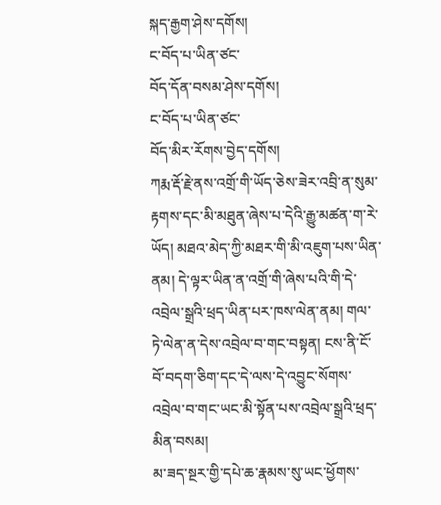སྐད་རྒྱག་ཤེས་དགོས།
ང་བོད་པ་ཡིན་ཙང་
བོད་དོན་བསམ་ཤེས་དགོས།
ང་བོད་པ་ཡིན་ཙང་
བོད་མིར་རོགས་བྱེད་དགོས།
ཀརྨ་རྡོ་རྗེ་ནས་འགྲོ་གི་ཡོད་ཅེས་ཟེར་འབྲི་ན་སུམ་རྟགས་དང་མི་མཐུན་ཞེས་པ་དེའི་རྒྱུ་མཚན་ག་རེ་ཡོད། མཐའ་མེད་ཀྱི་མཐར་གི་མི་འཇུག་པས་ཡིན་ནམ། དེ་ལྟར་ཡིན་ན་འགྲོ་གི་ཞེས་པའི་གི་དེ་འབྲེལ་སྒྲའི་ཕྲད་ཡིན་པར་ཁས་ལེན་ནམ། གལ་ཏེ་ལེན་ན་དེས་འབྲེལ་བ་གང་བསྟན། ངས་ནི་ངོ་བོ་བདག་ཅིག་དང་དེ་ལས་དེ་འབྱུང་སོགས་འབྲེལ་བ་གང་ཡང་མི་སྟོན་པས་འབྲེལ་སྒྲའི་ཕྲད་མིན་བསམ།
མ་ཟད་སྔར་གྱི་དཔེ་ཆ་རྣམས་སུ་ཡང་ཕྱོགས་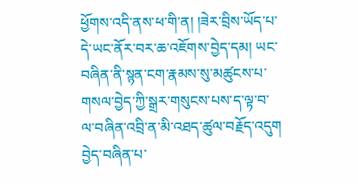ཕྱོགས་འདི་ནས་ཕ་གི་ན། །ཟེར་བྲིས་ཡོད་པ་དེ་ཡང་ནོར་བར་ཆ་འཇོགས་བྱེད་དམ། ཡང་བཞིན་ནི་སྙན་ངག་རྣམས་སུ་མཚུངས་པ་གསལ་བྱེད་ཀྱི་སྒྲར་གསུངས་པས་ད་ལྟ་བ་ལ་བཞིན་འབྲི་ན་མི་འཐད་ཚུལ་བརྗོད་འདུག བྱེད་བཞིན་པ་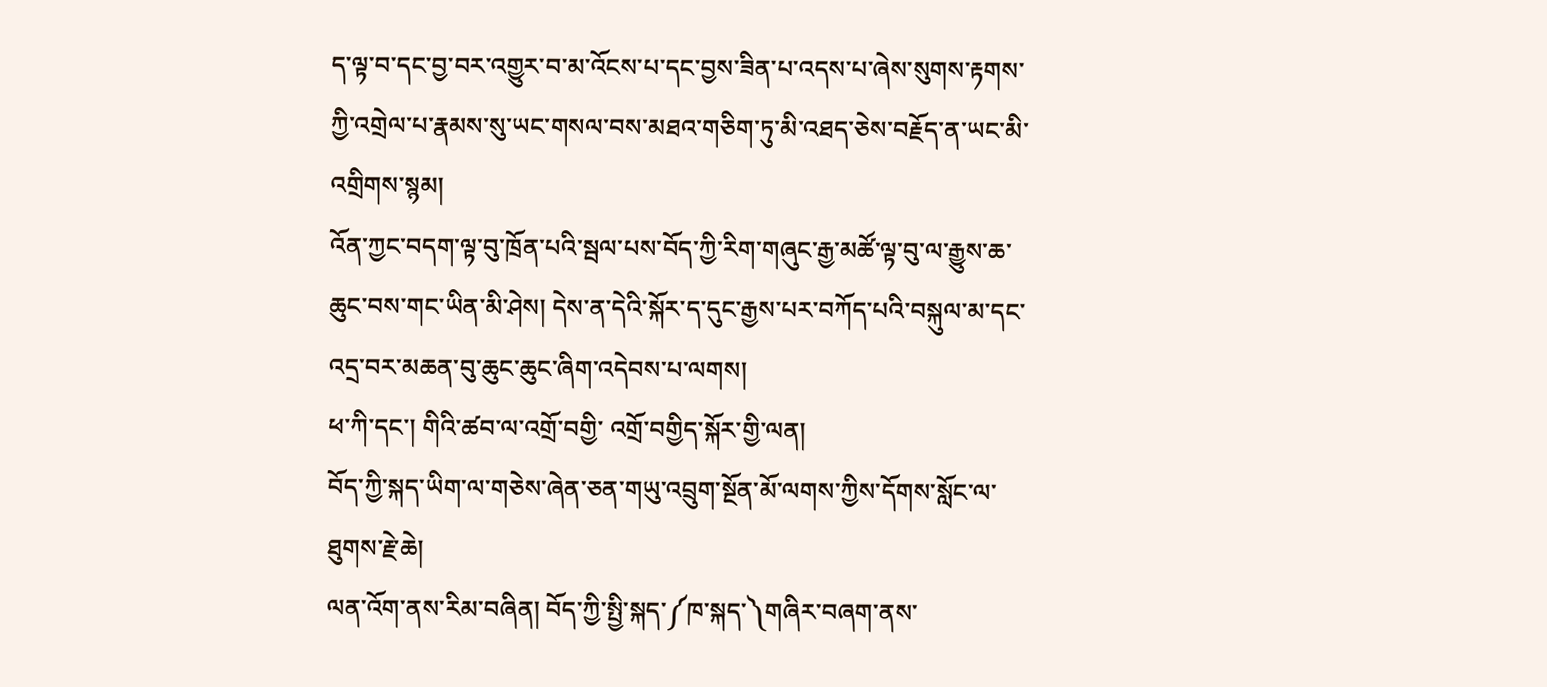ད་ལྟ་བ་དང་བྱ་བར་འགྱུར་བ་མ་འོངས་པ་དང་བྱས་ཟིན་པ་འདས་པ་ཞེས་སུགས་རྟགས་ཀྱི་འགྲེལ་པ་རྣམས་སུ་ཡང་གསལ་བས་མཐའ་གཅིག་ཏུ་མི་འཐད་ཅེས་བརྗོད་ན་ཡང་མི་འགྲིགས་སྙམ།
འོན་ཀྱང་བདག་ལྟ་བུ་ཁྲོན་པའི་སྦལ་པས་བོད་ཀྱི་རིག་གཞུང་རྒྱ་མཚོ་ལྟ་བུ་ལ་རྒྱུས་ཆ་ཆུང་བས་གང་ཡིན་མི་ཤེས། དེས་ན་དེའི་སྐོར་ད་དུང་རྒྱས་པར་བཀོད་པའི་བསྐུལ་མ་དང་འདྲ་བར་མཆན་བུ་ཆུང་ཆུང་ཞིག་འདེབས་པ་ལགས།
ཕ་ཀི་དང་། གིའི་ཚབ་ལ་འགྲོ་བགྱི་ འགྲོ་བགྱིད་སྐོར་གྱི་ལན།
བོད་ཀྱི་སྐད་ཡིག་ལ་གཅེས་ཞེན་ཅན་གཡུ་འབྲུག་སྔོན་མོ་ལགས་ཀྱིས་དོགས་སློང་ལ་ཐུགས་རྗེ་ཆེ།
ལན་འོག་ནས་རིམ་བཞིན། བོད་ཀྱི་སྤྱི་སྐད་༼ཁ་སྐད་༽གཞིར་བཞག་ནས་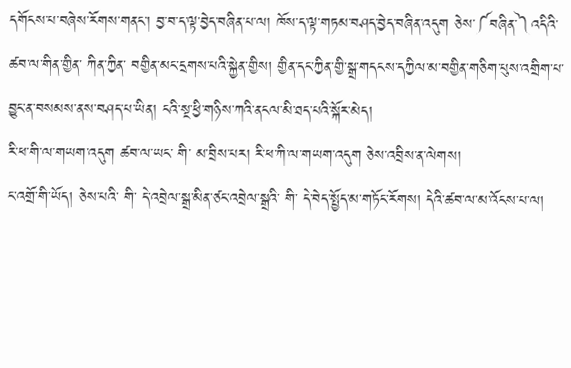དགོངས་པ་བཞེས་རོགས་གནང་། བྱ་བ་ད་ལྟ་བྱེད་བཞིན་པ་ལ། ཁོས་ད་ལྟ་གཏམ་བཤད་བྱེད་བཞིན་འདུག ཅེས་༼བཞིན་༽འདིའི་ཚབ་ལ་གིན་གྱིན་ ཀིན་ཀྱིན་ བགྱིན་མང་དྲགས་པའི་སྐྱེན་གྱིས། གྱིན་དང་ཀྱིན་གྱི་སྒྲ་གདངས་དཀྱིལ་མ་བགྱིན་གཅིག་པུས་འགྲིག་པ་བྱུང་ན་བསམས་ནས་བཤད་པ་ཡིན། ངའི་སྔ་ཕྱི་གཉིས་ཀའི་ནངལ་མི་ཐད་པའི་སྐོར་མེད།
རི་ཕ་གི་ལ་གཡག་འདུག ཚབ་ལ་ཡང་ གི་ མ་བྲིས་པར། རི་ཕ་ཀི་ལ་གཡག་འདུག ཅེས་འབྲིས་ན་ལེགས།
ང་འགྲོ་གི་ཡོད། ཅེས་པའི་ གི་ དེ་འབྲེལ་སྒྲ་མིན་ཙང་འབྲེལ་སྒྲའི་ གི་ དེ་བེད་སྤྱོད་མ་གཏོང་རོགས། དེའི་ཚབ་ལ་མ་འོངས་པ་ལ།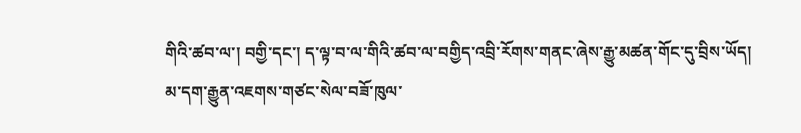གིའི་ཚབ་ལ་། བགྱི་དང་། ད་ལྟ་བ་ལ་གིའི་ཚབ་ལ་བགྱིད་འབྲི་རོགས་གནང་ཞེས་རྒྱུ་མཚན་གོང་དུ་བྲིས་ཡོད།
མ་དག་རྒྱུན་འཇགས་གཙང་སེལ་བཟོ་ཁུལ་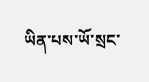ཡིན་པས་ཡོ་སྲང་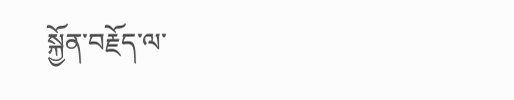སྐྱོན་བརྗོད་ལ་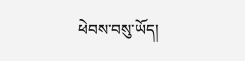ཕེབས་བསུ་ཡོད།